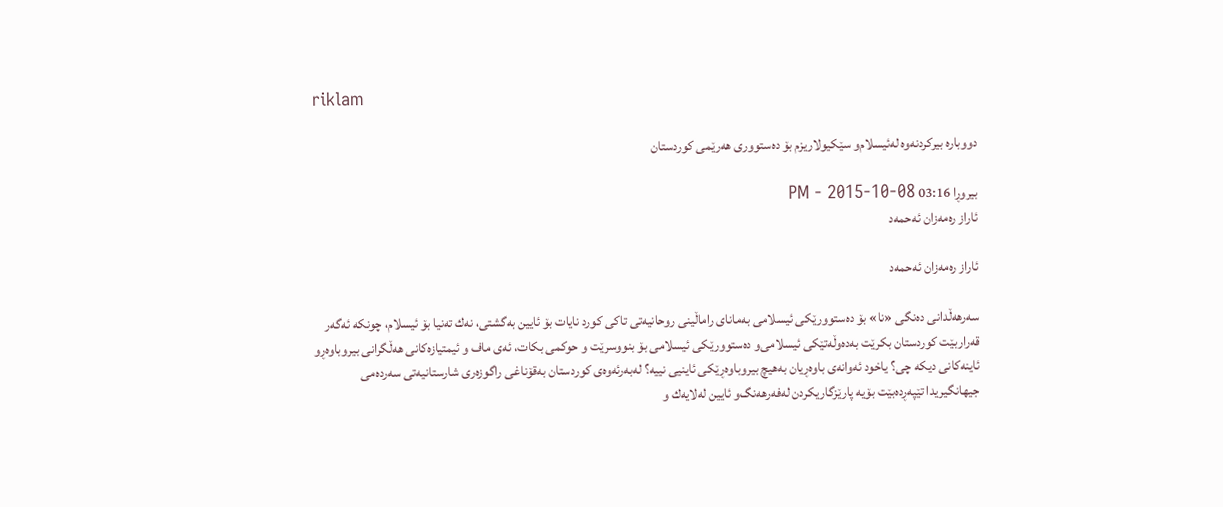riklam

دووباره‌ بیركردنه‌وه‌ له‌ئیسلام‌و سێكیولاریزم بۆ ده‌ستووری هه‌رێمی كوردستان

بیروڕا 03:16 PM - 2015-10-08
ئاراز ره‌مه‌زان ئه‌حمه‌د‌

ئاراز ره‌مه‌زان ئه‌حمه‌د‌

سه‌رهه‌ڵدانی ده‌نگی «نا» بۆ ده‌ستوورێكی ئیسلامی به‌مانای راماڵینی روحانیه‌تی تاكی كورد نایات بۆ ئایین به‌گشتی، نه‌ك ته‌نیا بۆ ئیسلام، چونكه‌ ئه‌گه‌ر قه‌راربێت كوردستان بكرێت به‌ده‌وڵه‌تێكی ئیسلامی‌و ده‌ستوورێكی ئیسلامی بۆ بنووسرێت و حوكمی بكات، ئه‌ی ماف و ئیمتیازه‌كانی هه‌ڵگرانی بیروباوه‌ڕو ئاینه‌كانی دیكه‌ چی؟ یاخود ئه‌وانه‌ی باوه‌ڕیان به‌هیچ بیروباوه‌ڕێكی ئاینیی نییه‌؟ له‌به‌رئه‌وه‌ی كوردستان به‌قۆناغی راگوزه‌ری شارستانیه‌تی سه‌رده‌می جیهانگیریدا تێپه‌ڕده‌بێت بۆیه‌ پارێزگاریكردن له‌فه‌رهه‌نگ‌و ئایین له‌لایه‌ك و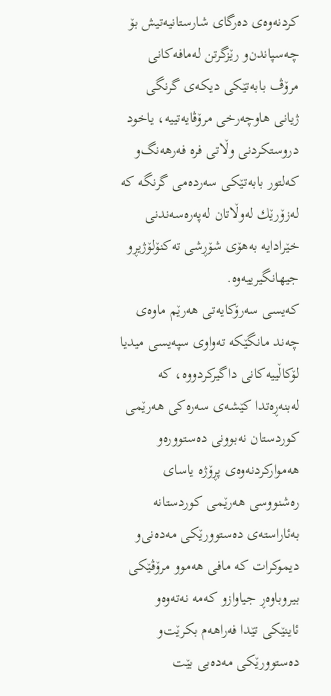كردنه‌وه‌ی ده‌رگای شارستانیه‌تیش بۆ چه‌سپاندن‌و رێزگرتن له‌مافه‌كانی مرۆڤ بابه‌تێكی دیكه‌ی گرنگی ژیانی هاوچه‌رخی مرۆڤایه‌تییه‌، یاخود دروستكردنی وڵاتی فره‌ فه‌رهه‌نگ‌و كه‌لتور بابه‌تێكی سه‌رده‌می گرنگه‌ كه‌ له‌زۆرێك له‌وڵاتان له‌په‌ره‌سه‌ندنی خێرادایه‌ به‌هۆی شۆڕشی ته‌كنۆلۆژیڕو جیهانگیرییه‌وه‌.
كه‌یسی سه‌رۆكایه‌تی هه‌رێم ماوه‌ی چه‌ند مانگێكه‌ ته‌واوی سپه‌یسی میدیا لۆكاڵییه‌كانی داگیركردووه‌، كه‌ له‌بنه‌ڕه‌تدا كێشه‌ی سه‌ره‌كی هه‌رێمی كوردستان نه‌بوونی ده‌ستووره‌و هه‌مواركردنه‌وه‌ی پڕۆژه‌ یاسای ره‌شنووسی هه‌رێمی كوردستانه‌ به‌ئاراسته‌ی ده‌ستوورێكی مه‌ده‌نی‌و دیموكرات كه‌ مافی هه‌موو مرۆڤێكی بیروباوه‌ڕ جیاوازو كه‌مه‌ نه‌ته‌وه‌و ئاینێكی تێدا فه‌راهه‌م بكرێت‌و ده‌ستوورێكی مه‌ده‌بی بێت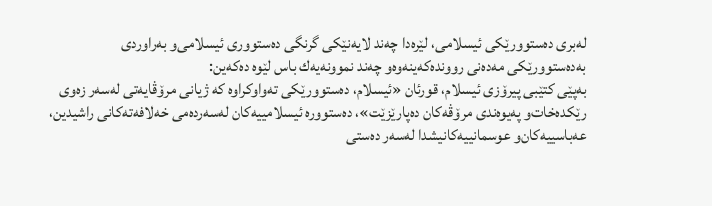له‌بری ده‌ستوورێكی ئیسلامی، لێره‌دا چه‌ند لایه‌نێكی گرنگی ده‌ستووری ئیسلامی‌و به‌راوردی به‌ده‌ستوورێكی مه‌ده‌نی روونده‌كه‌ینه‌وه‌و چه‌ند نموونه‌یه‌ك باس لێوه‌ ده‌كه‌ین:
به‌پێی كتێبی پیرۆزی ئیسلام، قورئان «ئیسلام، ده‌ستوورێكی ته‌واوكراوه‌ كه‌ ژیانی مرۆڤایه‌تی له‌سه‌ر زه‌وی رێكده‌خات‌و په‌یوه‌ندی مرۆڤه‌كان ده‌پارێزێت»، ده‌ستووره‌ ئیسلامییه‌كان له‌سه‌رده‌می خه‌لافه‌ته‌كانی راشیدین، عه‌باسییه‌كان‌و عوسمانییه‌كانیشدا له‌سه‌ر ده‌ستی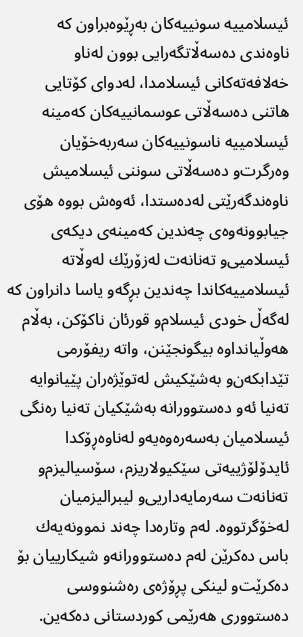ئیسلامییه‌ سونییه‌كان به‌ڕێوه‌براون كه‌ ناوه‌ندی ده‌سه‌ڵاتگه‌رایی بوون له‌ناو خه‌لافه‌ته‌كانی ئیسلامدا، له‌دوای كۆتایی هاتنی ده‌سه‌ڵاتی عوسمانییه‌كان كه‌مینه‌ ئیسلامییه‌ ناسونییه‌كان سه‌ربه‌خۆیان وه‌رگرت‌و ده‌سه‌ڵاتی سوننی ئیسلامیش ناوه‌ندگه‌رێتی له‌ده‌ستدا، ئه‌وه‌ش بووه‌ هۆی جیابوونه‌وه‌ی چه‌ندین كه‌مینه‌ی دیكه‌ی ئیسلامیی‌و ته‌نانه‌ت له‌زۆرێك له‌وڵاته‌ ئیسلامییه‌كاندا چه‌ندین بڕگه‌و یاسا دانراون كه‌ له‌گه‌ڵ خودی ئیسلام‌و قورئان ناكۆكن، به‌ڵام هه‌وڵیانداوه‌ بیگونجێنن، واته‌ ریفۆرمی تێدابكه‌ن‌و به‌شێكیش له‌توێژه‌ران پێیانوایه‌ ته‌نیا ئه‌و ده‌ستوورانه‌ به‌شێكیان ته‌نیا ره‌نگی ئیسلامیان به‌سه‌ره‌وه‌یه‌و له‌ناوه‌ڕۆكدا ئایدۆلۆژییه‌تی سێكیولاریزم، سۆسیالیزم‌و ته‌نانه‌ت سه‌رمایه‌داریی‌و لیبرالیزمیان له‌خۆگرتووه‌. له‌م وتاره‌دا چه‌ند نموونه‌یه‌ك باس ده‌كرێن له‌م ده‌ستوورانه‌و شیكارییان بۆ ده‌كرێت‌و لینكی پڕۆژه‌ی ره‌شنووسی ده‌ستووری هه‌رێمی كوردستانی ده‌كه‌ین.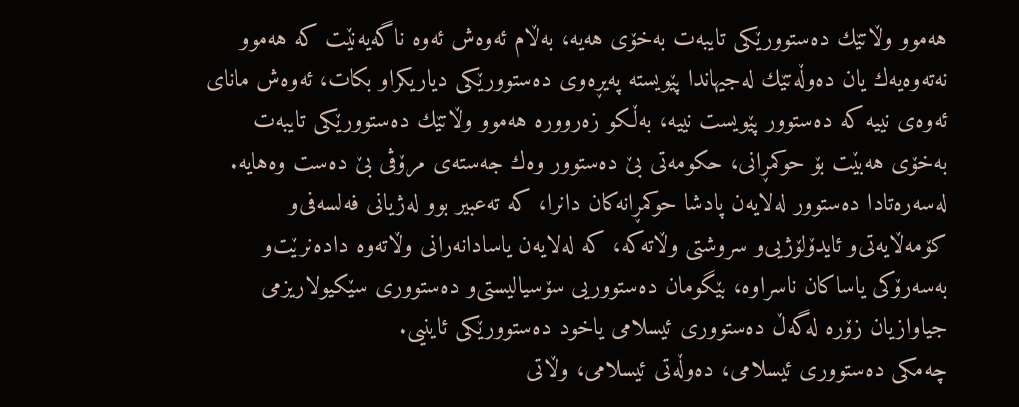هه‌موو وڵاتێك ده‌ستوورێكی تایبه‌ت به‌خۆی هه‌یه‌، به‌ڵام ئه‌وه‌ش ئه‌وه‌ ناگه‌یه‌نێت كه‌ هه‌موو نه‌ته‌وه‌یه‌ك یان ده‌وڵه‌تێك له‌جیهاندا پێویسته‌ په‌یڕه‌وی ده‌ستوورێكی دیاریكراو بكات، ئه‌وه‌ش مانای ئه‌وه‌ی نییه‌ كه‌ ده‌ستوور پێویست نییه‌، به‌ڵكو زه‌رووره‌ هه‌موو وڵاتێك ده‌ستوورێكی تایبه‌ت به‌خۆی هه‌بێت بۆ حوكمڕانی، حكومه‌تی بێ ده‌ستوور وه‌ك جه‌سته‌ی مرۆڤی بێ ده‌ست وه‌هایه‌. له‌سه‌ره‌تادا ده‌ستوور له‌لایه‌ن پادشا حوكمڕانه‌كان دانرا، كه‌ ته‌عبیر بوو له‌ژیانی فه‌لسه‌فی‌و كۆمه‌ڵایه‌تی‌و ئایدۆلۆژیی‌و سروشتی وڵاته‌كه‌، كه‌ له‌لایه‌ن یاسادانه‌رانی وڵاته‌وه‌ داده‌نرێت‌و به‌سه‌رۆكی یاساكان ناسراوه‌، بێگومان ده‌ستووریی سۆسیالیستی‌و ده‌ستووری سێكیولاریزمی جیاوازیان زۆره‌ له‌گه‌ڵ ده‌ستووری ئیسلامی یاخود ده‌ستوورێكی ئاینیی.
چه‌مكی ده‌ستووری ئیسلامی، ده‌وڵه‌تی ئیسلامی، وڵاتی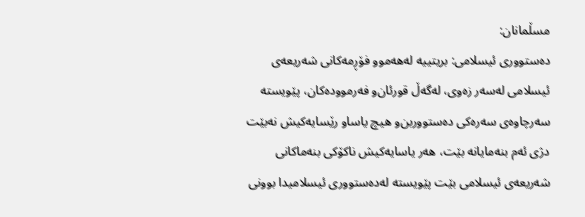مسڵمانان:
ده‌ستووری ئیسلامی: بریتییه‌ له‌هه‌موو فۆڕمه‌كانی شه‌ریعه‌ی ئیسلامی له‌سه‌ر زه‌وی، له‌گه‌ڵ قورئان‌و فه‌رمووده‌كان، پێویسته‌ سه‌رچاوه‌ی سه‌ره‌كی ده‌ستووربن‌و هیچ یاساو رێسایه‌كیش نه‌بێت دژی ئه‌م بنه‌مایانه‌ بێت، هه‌ر یاسایه‌كیش ناكۆكی بنه‌ماكانی شه‌ریعه‌ی ئیسلامی بێت پێویسته‌ له‌ده‌ستووری ئیسلامیدا بوونی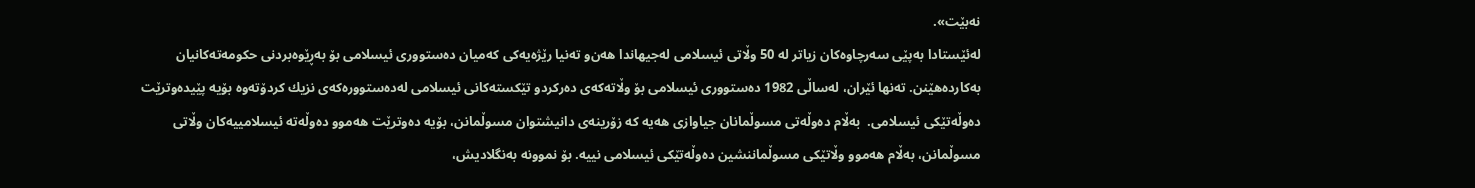نه‌بێت».
له‌ئێستادا به‌پێی سه‌رچاوه‌كان زیاتر له‌ 50 وڵاتی ئیسلامی له‌جیهاندا هه‌ن‌و ته‌نیا رێژه‌یه‌كی كه‌میان ده‌ستووری ئیسلامی بۆ به‌ڕێوه‌بردنی حكومه‌ته‌كانیان به‌كارده‌هێنن. ته‌نها ئێران، له‌ساڵی 1982 ده‌ستووری ئیسلامی بۆ وڵاته‌كه‌ی ده‌ركردو تێكسته‌كانی ئیسلامی له‌ده‌ستووره‌كه‌ی نزیك كردۆته‌وه‌ بۆیه‌ پێیده‌وترێت ده‌وڵه‌تێكی ئیسلامی.  به‌ڵام ده‌وڵه‌تی مسوڵمانان جیاوازی هه‌یه‌ كه‌ زۆرینه‌ی دانیشتوان مسوڵمانن، بۆیه‌ ده‌وترێت هه‌موو ده‌وڵه‌ته‌ ئیسلامییه‌كان وڵاتی مسوڵمانن، به‌ڵام هه‌موو وڵاتێكی مسوڵماننشین ده‌وڵه‌تێكی ئیسلامی نییه‌. بۆ نموونه‌ به‌نگلادیش،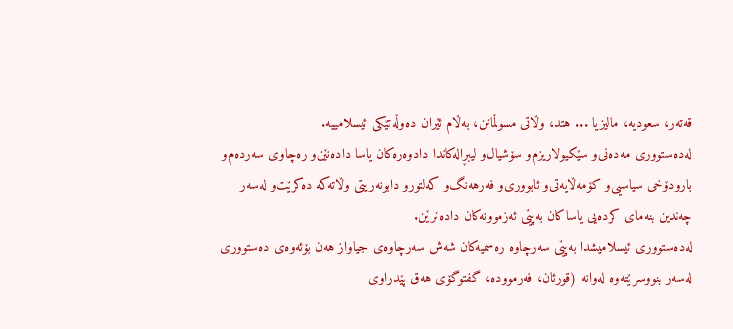قه‌ته‌ر، سعودیه‌، مالیزیا ... هتد، وڵاتی مسوڵمانن، به‌ڵام ئێران ده‌وڵه‌تێكی ئیسلامییه‌.
له‌ده‌ستووری مه‌ده‌نی‌و سێكیولاریزم‌و سۆشیال‌و لیبڕاله‌كاندا دادوه‌ره‌كان یاسا داده‌نێن‌و ره‌چاوی سه‌رده‌م‌و بارودۆخی سیاسیی‌و كۆمه‌ڵایه‌تی‌و ئابووری‌و فه‌رهه‌نگ‌و كه‌لتورو دابونه‌ریتی وڵاته‌كه‌ ده‌كرێت‌و له‌سه‌ر چه‌ندین بنه‌مای كرده‌یی یاساكان به‌پێی ئه‌زموونه‌كان داده‌نرێن.
له‌ده‌ستووری ئیسلامیشدا به‌پێی سه‌رچاوه‌ ره‌سمیه‌كان شه‌ش سه‌رچاوه‌ی جیاواز هه‌ن بۆئه‌وه‌ی ده‌ستووری له‌سه‌ر بنووسرێته‌وه‌ له‌وانه‌ (قورئان، فه‌رمووده‌، گفتوگۆی هه‌ق پێدراوی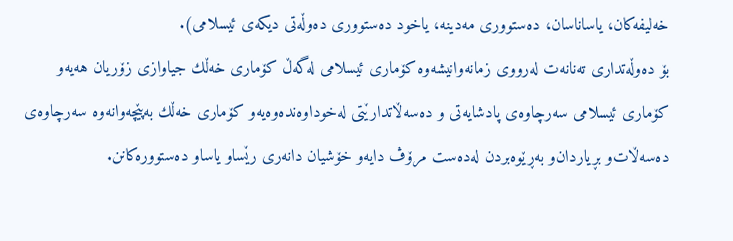خه‌لیفه‌كان، یاساناسان، ده‌ستووری مه‌دینه‌، یاخود ده‌ستووری ده‌وڵه‌تی دیكه‌ی ئیسلامی).
بۆ ده‌وڵه‌تداری ته‌نانه‌ت له‌رووی زمانه‌وانیشه‌وه‌ كۆماری ئیسلامی له‌گه‌ڵ كۆماری خه‌ڵك جیاوازی زۆریان هه‌یه‌و كۆماری ئیسلامی سه‌رچاوه‌ی پادشایه‌تی و ده‌سه‌ڵاتدارێتی له‌خوداوه‌نده‌وه‌یه‌و كۆماری خه‌ڵك به‌پێچه‌وانه‌وه‌ سه‌رچاوه‌ی ده‌سه‌ڵات‌و بڕیاردان‌و به‌ڕێوه‌بردن له‌ده‌ست مرۆڤ دایه‌و خۆشیان دانه‌ری رێساو یاساو ده‌ستووره‌كانن.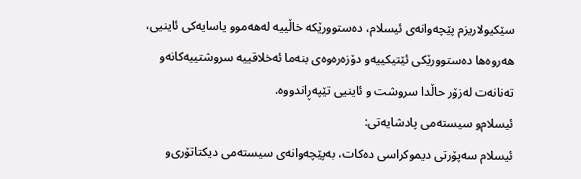سێكیولاریزم پێچه‌وانه‌ی ئیسلام، ده‌ستوورێكه‌ خاڵییه‌ له‌هه‌موو یاسایه‌كی ئاینیی، هه‌روه‌ها ده‌ستوورێكی ئێتیكییه‌و دۆزه‌ره‌وه‌ی بنه‌ما ئه‌خلاقییه‌ سروشتییه‌كانه‌و ته‌نانه‌ت له‌زۆر حاڵدا سروشت و ئاینیی تێپه‌ڕاندووه‌.
ئیسلام‌و سیسته‌می پادشایه‌تی:
ئیسلام سه‌پۆرتی دیموكراسی ده‌كات، به‌پێچه‌وانه‌ی سیسته‌می دیكتاتۆری‌و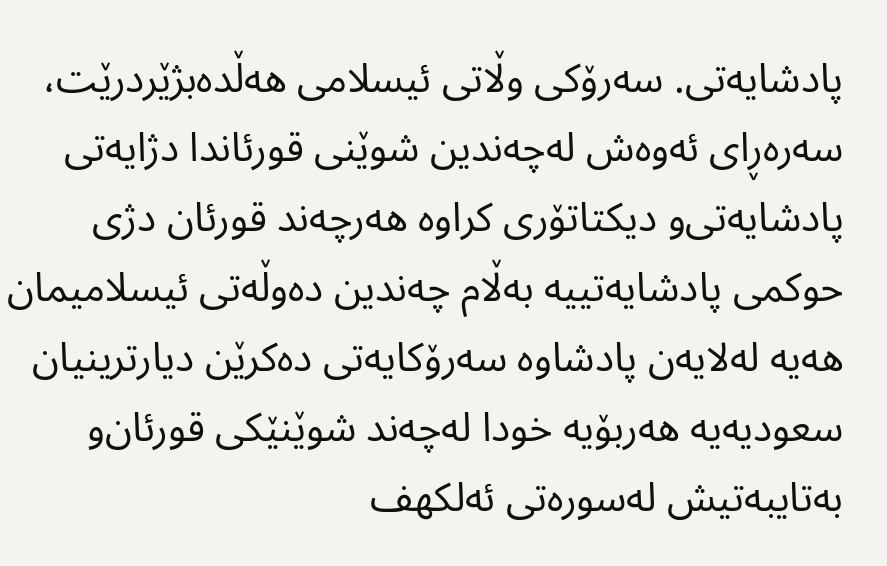پادشایه‌تی. سه‌رۆكی وڵاتی ئیسلامی هه‌ڵده‌بژێردرێت، سه‌ره‌ڕای ئه‌وه‌ش له‌چه‌ندین شوێنی قورئاندا دژایه‌تی پادشایه‌تی‌و دیكتاتۆری كراوه‌ هه‌رچه‌ند قورئان دژی حوكمی پادشایه‌تییه‌ به‌ڵام چه‌ندین ده‌وڵه‌تی ئیسلامیمان هه‌یه‌ له‌لایه‌ن پادشاوه‌ سه‌رۆكایه‌تی ده‌كرێن دیارترینیان سعودیه‌یه‌ هه‌ربۆیه‌ خودا له‌چه‌ند شوێنێكی قورئان‌و به‌تایبه‌تیش له‌سوره‌تی ئه‌لكهف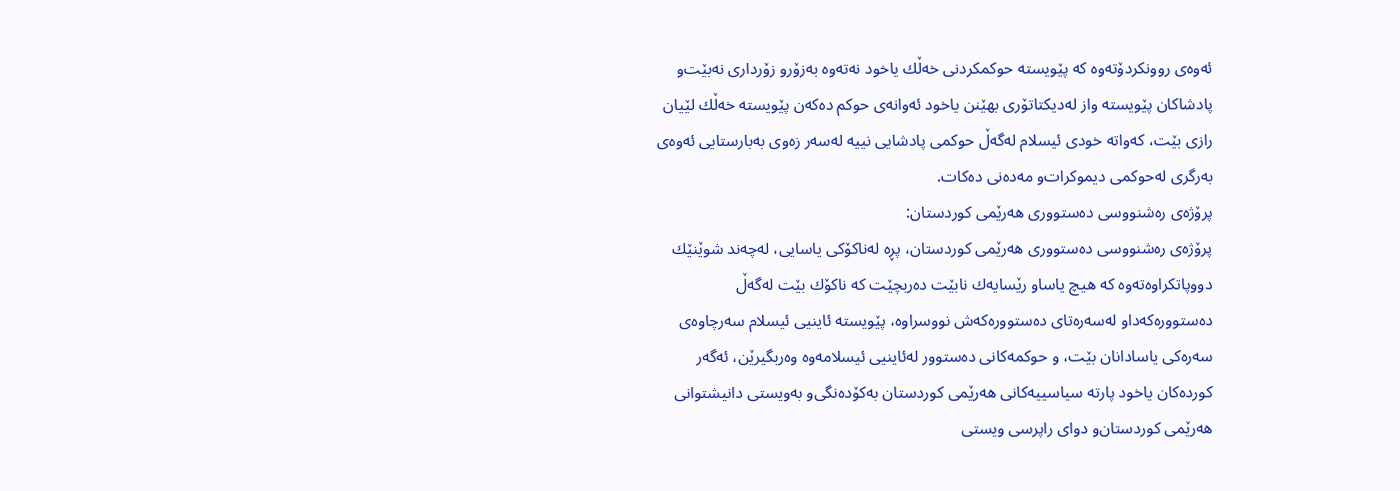ئه‌وه‌ی روونكردۆته‌وه‌ كه‌ پێویسته‌ حوكمكردنی خه‌ڵك یاخود نه‌ته‌وه‌ به‌زۆرو زۆرداری نه‌بێت‌و پادشاكان پێویسته‌ واز له‌دیكتاتۆری بهێنن یاخود ئه‌وانه‌ی حوكم ده‌كه‌ن پێویسته‌ خه‌ڵك لێیان رازی بێت، كه‌واته‌ خودی ئیسلام له‌گه‌ڵ حوكمی پادشایی نییه‌ له‌سه‌ر زه‌وی به‌بارستایی ئه‌وه‌ی به‌رگری له‌حوكمی دیموكرات‌و مه‌ده‌نی ده‌كات.
پرۆژه‌ی ره‌شنووسی ده‌ستووری هه‌رێمی كوردستان:
پرۆژه‌ی ره‌شنووسی ده‌ستووری هه‌رێمی كوردستان، پڕه‌ له‌ناكۆكی یاسایی، له‌چه‌ند شوێنێك دووپاتكراوه‌ته‌وه‌ كه‌ هیچ یاساو رێسایه‌ك نابێت ده‌ربچێت كه‌ ناكۆك بێت له‌گه‌ڵ ده‌ستووره‌كه‌داو له‌سه‌ره‌تای ده‌ستووره‌كه‌ش نووسراوه‌، پێویسته‌ ئاینیی ئیسلام سه‌رچاوه‌ی سه‌ره‌كی یاسادانان بێت، و حوكمه‌كانی ده‌ستوور له‌ئاینیی ئیسلامه‌وه‌ وه‌ربگیرێن، ئه‌گه‌ر كورده‌كان یاخود پارته‌ سیاسییه‌كانی هه‌رێمی كوردستان به‌كۆده‌نگی‌و به‌ویستی دانیشتوانی هه‌رێمی كوردستان‌و دوای راپرسی ویستی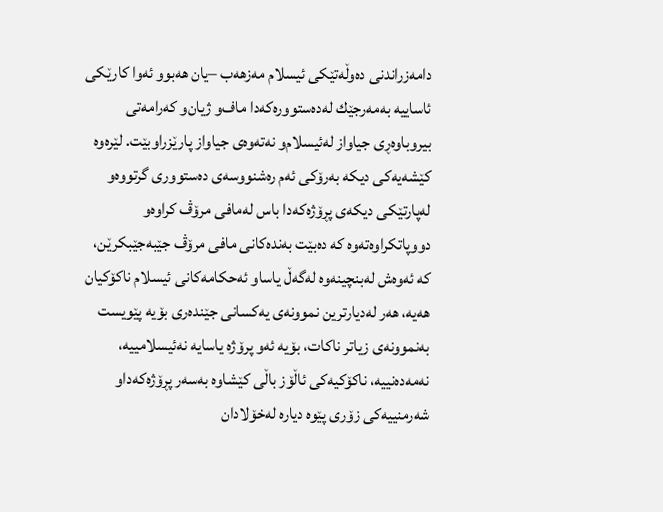دامه‌زراندنی ده‌وڵه‌تێكی ئیسلام مه‌زهه‌ب –یان هه‌بوو ئه‌وا كارێكی ئاساییه‌ به‌مه‌رجێك له‌ده‌ستووره‌كه‌دا ماف‌و ژیان‌و كه‌رامه‌تی بیروباوه‌ڕی جیاواز له‌ئیسلام‌و نه‌ته‌وه‌ی جیاواز پارێزراوبێت. لێره‌وه‌ كێشه‌یه‌كی دیكه‌ به‌رۆكی ئه‌م ره‌شنووسه‌ی ده‌ستووری گرتووه‌و له‌پارتێكی دیكه‌ی پڕۆژه‌كه‌دا باس له‌مافی مرۆڤ كراوه‌و دووپاتكراوه‌ته‌وه‌ كه‌ ده‌بێت به‌نده‌كانی مافی مرۆڤ جێبه‌جێبكرێن، كه‌ ئه‌وه‌ش له‌بنچینه‌وه‌ له‌گه‌ڵ یاساو ئه‌حكامه‌كانی ئیسلام ناكۆكیان هه‌یه‌، هه‌ر له‌دیارترین نموونه‌ی یه‌كسانی جێنده‌ری بۆیه‌ پێویست به‌نموونه‌ی زیاتر ناكات، بۆیه‌ ئه‌و پرۆژه‌ یاسایه‌ نه‌ئیسلامییه‌، نه‌مه‌ده‌نییه‌، ناكۆكیه‌كی ئاڵۆز باڵی كێشاوه‌ به‌سه‌ر پڕۆژه‌كه‌داو شه‌رمنییه‌كی زۆری پێوه‌ دیاره‌ له‌خۆلادان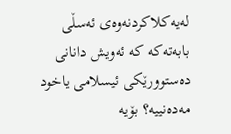له‌یه‌كلاكردنه‌وه‌ی ئه‌سڵی بابه‌ته‌كه‌ كه‌ ئه‌ویش دانانی ده‌ستوورێكی ئیسلامی یاخود مه‌ده‌نییه‌؟ بۆیه‌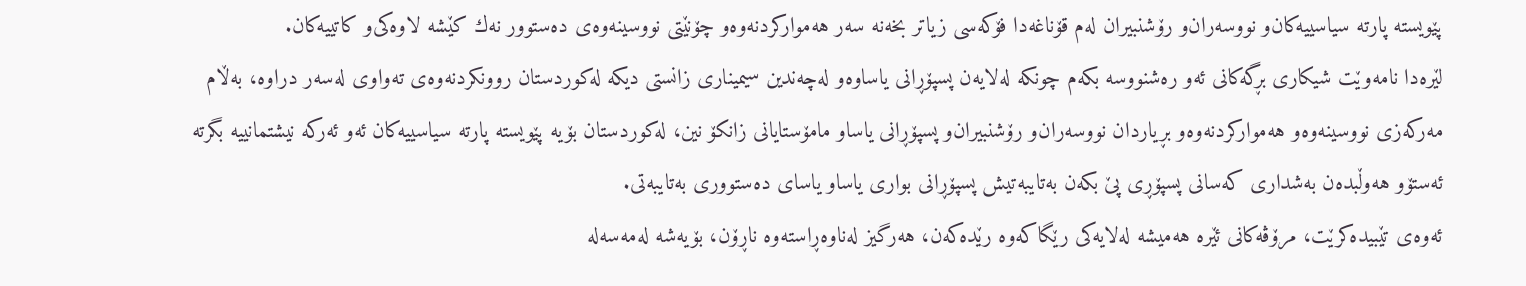پێویسته‌ پارته‌ سیاسییه‌كان‌و نووسه‌ران‌و رۆشنبیران له‌م قۆناغه‌دا فۆكه‌سی زیاتر بخه‌نه‌ سه‌ر هه‌مواركردنه‌وه‌و چۆنێتی نووسینه‌وه‌ی ده‌ستوور نه‌ك كێشه‌ لاوه‌كی‌و كاتییه‌كان.
لێره‌دا نامه‌وێت شیكاری بڕگه‌كانی ئه‌و ره‌شنووسه‌ بكه‌م چونكه‌ له‌لایه‌ن پسپۆڕانی یاساوه‌و له‌چه‌ندین سیمیناری زانستی دیكه‌ له‌كوردستان روونكردنه‌وه‌ی ته‌واوی له‌سه‌ر دراوه‌، به‌ڵام مه‌ركه‌زی نووسینه‌وه‌و هه‌مواركردنه‌وه‌و بڕیاردان نووسه‌ران‌و رۆشنبیران‌و پسپۆڕانی یاساو مامۆستایانی زانكۆ نین، له‌كوردستان بۆیه‌ پێویسته‌ پارته‌ سیاسییه‌كان ئه‌و ئه‌ركه‌ نیشتمانییه‌ بگرته‌ ئه‌ستۆو هه‌وڵبده‌ن به‌شداری كه‌سانی پسپۆڕی پێ بكه‌ن به‌تایبه‌تیش پسپۆڕانی بواری یاساو یاسای ده‌ستووری به‌تایبه‌تی.
ئه‌وه‌ی تێبیده‌كرێت، مرۆڤه‌كانی ئێره‌ هه‌میشه‌ له‌لایه‌كی رێگاكه‌وه‌ رێده‌كه‌ن، هه‌رگیز له‌ناوه‌ڕاسته‌وه‌ ناڕۆن، بۆیه‌شه‌ له‌مه‌سه‌له‌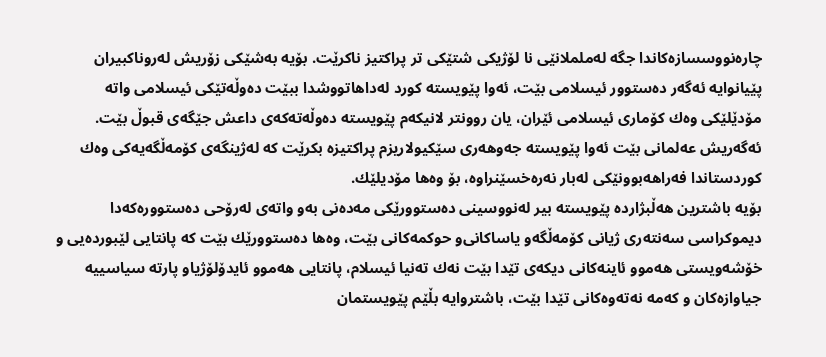چاره‌نووسسازه‌كاندا جگه‌ له‌ململانێی نا لۆژیكی شتێكی تر پراكتیز ناكرێت. بۆیه‌ به‌شێكی زۆریش له‌روناكبیران پێیانوایه‌ ئه‌گه‌ر ده‌ستوور ئیسلامی بێت، ئه‌وا پێویسته‌ كورد له‌داهاتووشدا ببێت ده‌وڵه‌تێكی ئیسلامی واته‌ مۆدێلێكی وه‌ك كۆماری ئیسلامی ئێران، یان روونتر لانیكه‌م پێویسته‌ ده‌وڵه‌ته‌كه‌ی داعش جێگه‌ی قبوڵ بێت. ئه‌گه‌ریش عه‌لمانی بێت ئه‌وا پێویسته‌ جه‌وهه‌ری سێكیولاریزم پراكتیزه‌ بكرێت كه‌ له‌ژینگه‌ی كۆمه‌ڵگه‌یه‌كی وه‌ك كوردستاندا فه‌راهه‌بوونێكی له‌بار نه‌ره‌خسێنراوه‌، بۆ وه‌ها مۆدیلێك.
بۆیه‌ باشترین هه‌ڵبژارده‌ پێویسته‌ بیر له‌نووسینی ده‌ستوورێكی مه‌ده‌نی به‌و واته‌ی له‌رۆحی ده‌ستووره‌كه‌دا دیموكراسی سه‌نته‌ری ژیانی كۆمه‌ڵگه‌و یاساكانی‌و حوكمه‌كانی بێت، وه‌ها ده‌ستوورێك بێت كه‌ پانتایی لێبورده‌یی و خۆشه‌ویستی هه‌موو ئاینه‌كانی دیكه‌ی تێدا بێت نه‌ك ته‌نیا ئیسلام، پانتایی هه‌موو ئایدۆلۆژیاو پارته‌ سیاسییه‌ جیاوازه‌كان و كه‌مه‌ نه‌ته‌وه‌كانی تێدا بێت، باشتروایه‌ بڵێم پێویستمان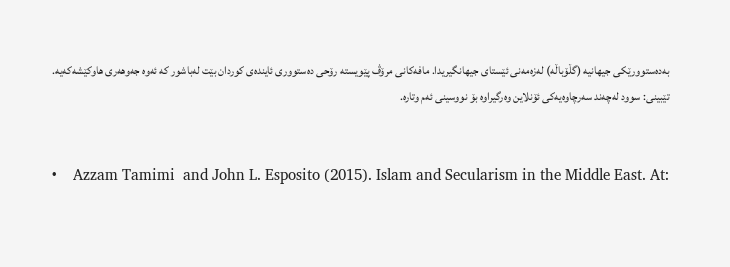به‌ده‌ستوورێكی جیهانیه‌ (گڵۆباڵه‌) له‌زه‌مه‌نی ئێستای جیهانگیریدا. مافه‌كانی مرۆڤ پێویسته‌ رۆحی ده‌ستووری ئاینده‌ی كوردان بێت له‌باشور كه‌ ئه‌وه‌ جه‌وهه‌ری هاوكێشه‌كه‌یه‌.
تێبینی: سوود له‌چه‌ند سه‌رچاوه‌یه‌كی ئۆنلاین وه‌رگیراوه‌ بۆ نووسینی ئه‌م وتاره‌.


•    Azzam Tamimi  and John L. Esposito (2015). Islam and Secularism in the Middle East. At: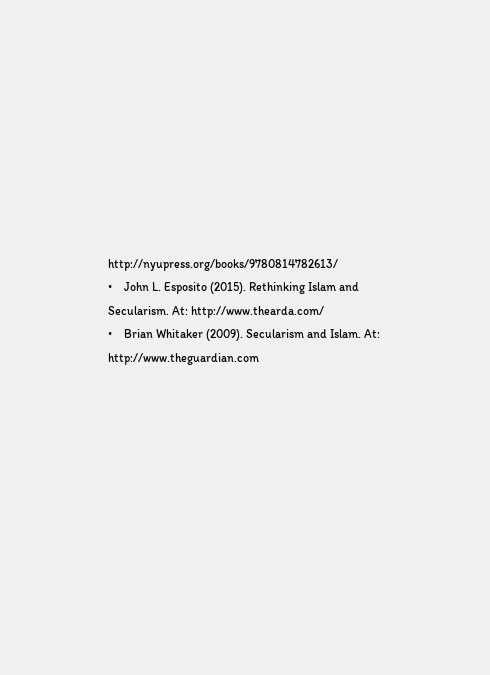http://nyupress.org/books/9780814782613/
•    John L. Esposito (2015). Rethinking Islam and Secularism. At: http://www.thearda.com/
•    Brian Whitaker (2009). Secularism and Islam. At: http://www.theguardian.com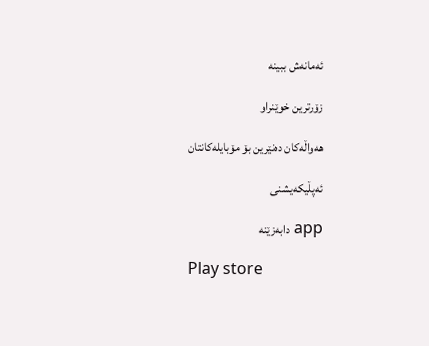ئەمانەش ببینە

زۆرترین خوێنراو

هەواڵەکان دەنێرین بۆ مۆبایلەکانتان

ئەپڵیکەیشنی

app دابەزێنە

Play store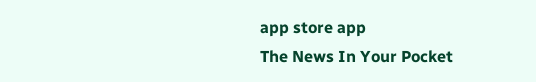app store app
The News In Your Pocket